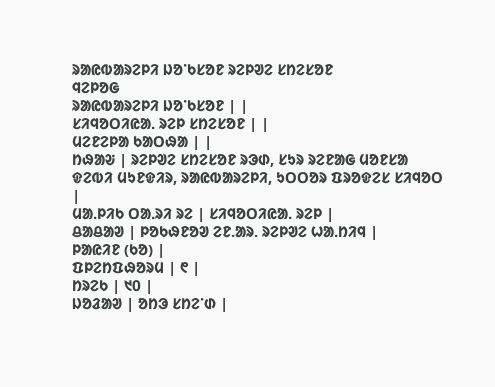ᱨᱟᱭᱵᱟᱨᱮᱞᱤ ᱡᱚᱸᱠᱥᱚᱱ ᱨᱮᱞᱣᱮ ᱥᱴᱮᱥᱚᱱ
ᱧᱮᱞᱚᱜ
ᱨᱟᱭᱵᱟᱨᱮᱞᱤ ᱡᱚᱸᱠᱥᱚᱱ | |
ᱥᱤᱧᱚᱛᱤᱭᱟᱹ ᱨᱮᱞ ᱥᱴᱮᱥᱚᱱ | |
ᱢᱮᱱᱮᱞᱟ ᱠᱟᱛᱷᱟ | |
ᱴᱷᱟᱶ | ᱨᱮᱞᱣᱮ ᱥᱴᱮᱥᱚᱱ ᱨᱳᱰ, ᱥᱩᱨ ᱨᱮᱱᱟᱜ ᱢᱚᱱᱥᱟ ᱫᱮᱵᱤ ᱢᱩᱱᱫᱤᱨ, ᱨᱟᱭᱵᱟᱨᱮᱞᱤ, ᱩᱛᱛᱚᱨ ᱯᱨᱚᱫᱮᱥ ᱥᱤᱧᱚᱛ |
ᱢᱟᱹᱞᱤᱠ ᱛᱟᱹᱨᱤ ᱨᱮ | ᱥᱤᱧᱚᱛᱤᱭᱟᱹ ᱨᱮᱞ |
ᱪᱟᱪᱟᱣ | ᱞᱚᱠᱷᱱᱚᱣ ᱮᱱ.ᱟᱨ. ᱨᱮᱞᱣᱮ ᱦᱟᱹᱴᱤᱧ |
ᱞᱟᱭᱤᱱ (ᱠᱚ) |
ᱯᱞᱮᱴᱯᱷᱚᱨᱢ | ᱖ |
ᱴᱨᱮᱠ | ᱑᱐ |
ᱡᱚᱲᱟᱣ | ᱚᱴᱳ ᱥᱴᱮᱸᱰ |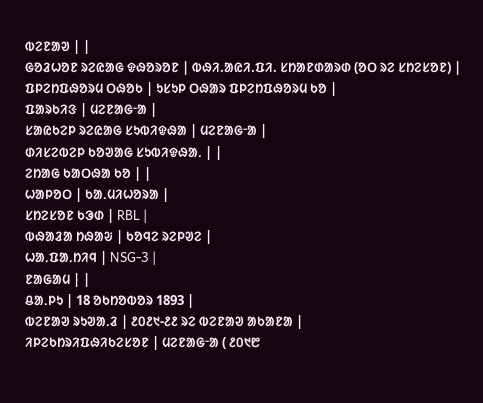ᱵᱮᱱᱟᱣ | |
ᱜᱚᱲᱦᱚᱱ ᱨᱮᱭᱟᱜ ᱫᱷᱚᱨᱚᱱ | ᱵᱷᱤ.ᱟᱭᱤ.ᱯᱤ. ᱥᱴᱟᱱᱰᱟᱨᱰ (ᱚᱛ ᱨᱮ ᱥᱴᱮᱥᱚᱱ) |
ᱯᱞᱮᱴᱯᱷᱚᱨᱢ ᱛᱷᱚᱠ | ᱩᱥᱩᱞ ᱛᱷᱟᱨ ᱯᱞᱮᱴᱯᱷᱚᱨᱢ ᱠᱚ |
ᱯᱟᱨᱠᱤᱝ | ᱢᱮᱱᱟᱜᱼᱟ |
ᱥᱟᱭᱠᱮᱞ ᱨᱮᱭᱟᱜ ᱥᱩᱵᱤᱫᱷᱟ | ᱢᱮᱱᱟᱜᱼᱟ |
ᱰᱤᱥᱮᱵᱮᱞ ᱠᱚᱣᱟᱜ ᱥᱩᱵᱤᱫᱷᱟᱹ | |
ᱮᱴᱟᱜ ᱠᱟᱛᱷᱟ ᱠᱚ | |
ᱦᱟᱞᱚᱛ | ᱠᱟᱹᱢᱤᱦᱚᱨᱟ |
ᱥᱴᱮᱥᱚᱱ ᱠᱳᱰ | RBL |
ᱵᱷᱟᱲᱟ ᱴᱷᱟᱶ | ᱠᱚᱧᱮ ᱨᱮᱞᱣᱮ |
ᱦᱟᱹᱯᱟᱹᱴᱤᱧ | NSG-3 |
ᱱᱟᱜᱟᱢ | |
ᱪᱟᱹᱞᱩ | 18 ᱚᱠᱴᱚᱵᱚᱨ 1893 |
ᱵᱮᱱᱟᱣ ᱨᱩᱣᱟᱹᱲ | ᱒᱐᱒᱑-᱒᱒ ᱨᱮ ᱵᱮᱱᱟᱣ ᱟᱠᱟᱱᱟ |
ᱤᱞᱮᱠᱴᱨᱤᱯᱷᱤᱠᱮᱥᱚᱱ | ᱢᱮᱱᱟᱜᱼᱟ ( ᱒᱐᱑᱘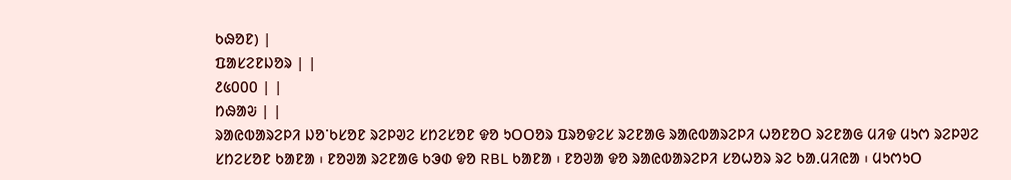ᱠᱷᱚᱱ) |
ᱯᱟᱥᱮᱱᱡᱚᱨ | |
᱒᱕᱐᱐᱐ | |
ᱴᱷᱟᱶ | |
ᱨᱟᱭᱵᱟᱨᱮᱞᱤ ᱡᱚᱸᱠᱥᱚᱱ ᱨᱮᱞᱣᱮ ᱥᱴᱮᱥᱚᱱ ᱫᱚ ᱩᱛᱛᱚᱨ ᱯᱨᱚᱫᱮᱥ ᱨᱮᱱᱟᱜ ᱨᱟᱭᱵᱟᱨᱮᱞᱤ ᱦᱚᱱᱚᱛ ᱨᱮᱱᱟᱜ ᱢᱤᱫ ᱢᱩᱬ ᱨᱮᱞᱣᱮ ᱥᱴᱮᱥᱚᱱ ᱠᱟᱱᱟ ᱾ ᱱᱚᱣᱟ ᱨᱮᱱᱟᱜ ᱠᱳᱰ ᱫᱚ RBL ᱠᱟᱱᱟ ᱾ ᱱᱚᱣᱟ ᱫᱚ ᱨᱟᱭᱵᱟᱨᱮᱞᱤ ᱥᱚᱦᱚᱨ ᱨᱮ ᱠᱟᱹᱢᱤᱭᱟ ᱾ ᱢᱩᱬᱩᱛ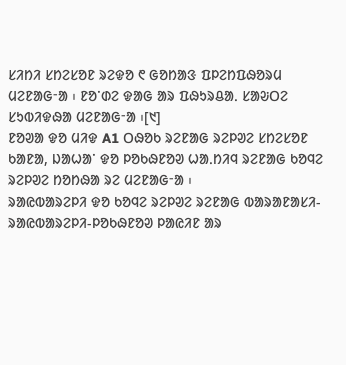ᱥᱤᱴᱤ ᱥᱴᱮᱥᱚᱱ ᱨᱮᱫᱚ ᱖ ᱜᱚᱴᱟᱝ ᱯᱞᱮᱴᱯᱷᱚᱨᱢ ᱢᱮᱱᱟᱜᱼᱟ ᱾ ᱱᱚᱸᱰᱮ ᱫᱟᱜ ᱟᱨ ᱯᱷᱩᱨᱪᱟᱹ ᱥᱟᱶᱛᱮ ᱥᱩᱵᱤᱫᱷᱟ ᱢᱮᱱᱟᱜᱼᱟ ᱾[᱑]
ᱱᱚᱣᱟ ᱫᱚ ᱢᱤᱫ A1 ᱛᱷᱚᱠ ᱨᱮᱱᱟᱜ ᱨᱮᱞᱣᱮ ᱥᱴᱮᱥᱚᱱ ᱠᱟᱱᱟ, ᱡᱟᱦᱟᱸ ᱫᱚ ᱞᱚᱠᱷᱱᱚᱣ ᱦᱟᱹᱴᱤᱧ ᱨᱮᱱᱟᱜ ᱠᱚᱧᱮ ᱨᱮᱞᱣᱮ ᱴᱚᱴᱷᱟ ᱨᱮ ᱢᱮᱱᱟᱜᱼᱟ ᱾
ᱨᱟᱭᱵᱟᱨᱮᱞᱤ ᱫᱚ ᱠᱚᱧᱮ ᱨᱮᱞᱣᱮ ᱨᱮᱱᱟᱜ ᱵᱟᱨᱟᱱᱟᱥᱤ-ᱨᱟᱭᱵᱟᱨᱮᱞᱤ-ᱞᱚᱠᱷᱱᱚᱣ ᱞᱟᱭᱤᱱ ᱟᱨ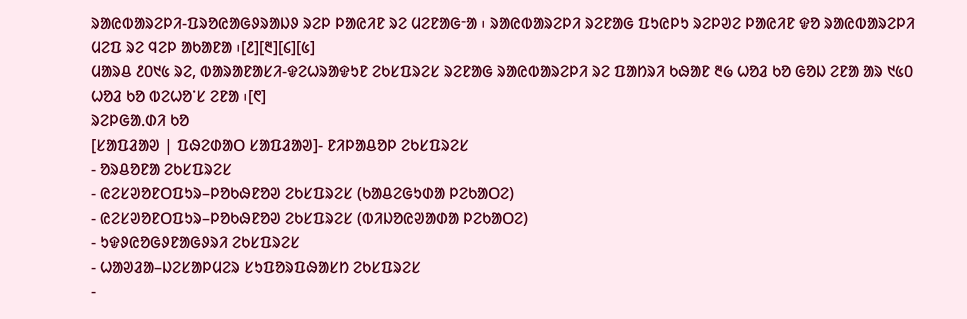ᱨᱟᱭᱵᱟᱨᱮᱞᱤ-ᱯᱨᱚᱭᱟᱜᱽᱨᱟᱡᱽ ᱨᱮᱞ ᱞᱟᱭᱤᱱ ᱨᱮ ᱢᱮᱱᱟᱜᱼᱟ ᱾ ᱨᱟᱭᱵᱟᱨᱮᱞᱤ ᱨᱮᱱᱟᱜ ᱯᱩᱭᱞᱩ ᱨᱮᱞᱣᱮ ᱞᱟᱭᱤᱱ ᱫᱚ ᱨᱟᱭᱵᱟᱨᱮᱞᱤ ᱢᱮᱯ ᱨᱮ ᱧᱮᱞ ᱟᱠᱟᱱᱟ ᱾[᱒][᱓][᱔][᱕]
ᱢᱟᱨᱪ ᱒᱐᱑᱕ ᱨᱮ, ᱵᱟᱨᱟᱱᱟᱥᱤ-ᱫᱮᱦᱨᱟᱫᱩᱱ ᱮᱠᱥᱯᱨᱮᱥ ᱨᱮᱱᱟᱜ ᱨᱟᱭᱵᱟᱨᱮᱞᱤ ᱨᱮ ᱯᱟᱴᱨᱤ ᱠᱷᱟᱱ ᱓᱙ ᱦᱚᱲ ᱠᱚ ᱜᱚᱡ ᱮᱱᱟ ᱟᱨ ᱑᱕᱐ ᱦᱚᱲ ᱠᱚ ᱵᱮᱦᱚᱸᱥ ᱮᱱᱟ ᱾[᱖]
ᱨᱮᱞᱜᱟᱹᱰᱤ ᱠᱚ
[ᱥᱟᱯᱲᱟᱣ | ᱯᱷᱮᱰᱟᱛ ᱥᱟᱯᱲᱟᱣ]- ᱱᱤᱞᱟᱪᱚᱞ ᱮᱠᱥᱯᱨᱮᱥ
- ᱚᱨᱪᱚᱱᱟ ᱮᱠᱥᱯᱨᱮᱥ
- ᱭᱮᱥᱣᱚᱱᱛᱯᱩᱨ–ᱞᱚᱠᱷᱱᱚᱣ ᱮᱠᱥᱯᱨᱮᱥ (ᱠᱟᱪᱮᱜᱩᱰᱟ ᱞᱮᱠᱟᱛᱮ)
- ᱭᱮᱥᱣᱚᱱᱛᱯᱩᱨ–ᱞᱚᱠᱷᱱᱚᱣ ᱮᱠᱥᱯᱨᱮᱥ (ᱵᱤᱡᱚᱭᱣᱟᱰᱟ ᱞᱮᱠᱟᱛᱮ)
- ᱩᱫᱽᱭᱚᱜᱽᱱᱟᱜᱽᱨᱤ ᱮᱠᱥᱯᱨᱮᱥ
- ᱦᱟᱣᱲᱟ–ᱡᱮᱥᱟᱞᱢᱮᱨ ᱥᱩᱯᱚᱨᱯᱷᱟᱥᱴ ᱮᱠᱥᱯᱨᱮᱥ
-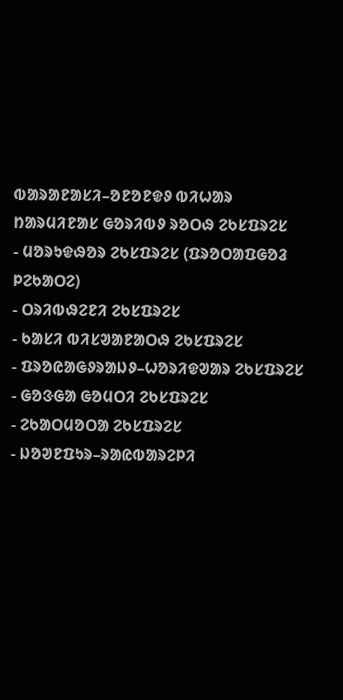ᱵᱟᱨᱟᱱᱟᱥᱤ–ᱚᱱᱚᱱᱫᱽ ᱵᱤᱦᱟᱨ ᱴᱟᱨᱢᱤᱱᱟᱥ ᱜᱚᱨᱤᱵᱽ ᱨᱚᱛᱷ ᱮᱠᱥᱯᱨᱮᱥ
- ᱢᱚᱨᱩᱫᱷᱚᱨ ᱮᱠᱥᱯᱨᱮᱥ (ᱯᱨᱚᱛᱟᱯᱜᱚᱲ ᱞᱮᱠᱟᱛᱮ)
- ᱛᱨᱤᱵᱷᱮᱱᱤ ᱮᱠᱥᱯᱨᱮᱥ
- ᱠᱟᱥᱤ ᱵᱤᱥᱣᱟᱱᱟᱛᱷ ᱮᱠᱥᱯᱨᱮᱥ
- ᱯᱨᱚᱭᱟᱜᱽᱨᱟᱡᱽ–ᱦᱚᱨᱤᱫᱣᱟᱨ ᱮᱠᱥᱯᱨᱮᱥ
- ᱜᱚᱝᱜᱟ ᱜᱚᱢᱛᱤ ᱮᱠᱥᱯᱨᱮᱥ
- ᱮᱠᱟᱛᱢᱚᱛᱟ ᱮᱠᱥᱯᱨᱮᱥ
- ᱡᱚᱣᱱᱯᱩᱨ–ᱨᱟᱭᱵᱟᱨᱮᱞᱤ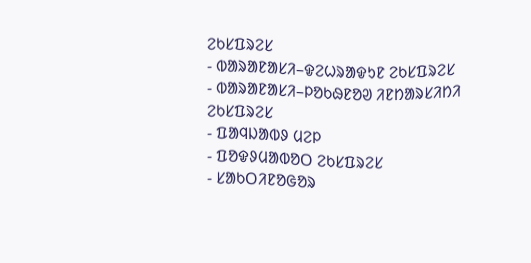ᱮᱠᱥᱯᱨᱮᱥ
- ᱵᱟᱨᱟᱱᱟᱥᱤ–ᱫᱮᱦᱨᱟᱫᱩᱱ ᱮᱠᱥᱯᱨᱮᱥ
- ᱵᱟᱨᱟᱱᱟᱥᱤ–ᱞᱚᱠᱷᱱᱚᱣ ᱤᱱᱴᱟᱨᱥᱤᱴᱤ ᱮᱠᱥᱯᱨᱮᱥ
- ᱯᱟᱧᱡᱟᱵᱽ ᱢᱮᱞ
- ᱯᱚᱫᱽᱢᱟᱵᱚᱛ ᱮᱠᱥᱯᱨᱮᱥ
- ᱥᱟᱠᱛᱤᱱᱚᱜᱚᱨ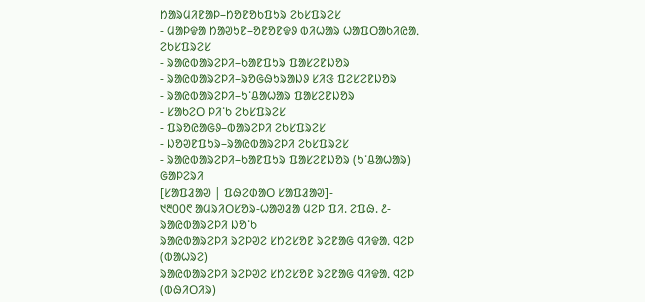ᱴᱟᱨᱢᱤᱱᱟᱞ–ᱴᱚᱱᱚᱠᱯᱩᱨ ᱮᱠᱥᱯᱨᱮᱥ
- ᱢᱟᱞᱫᱟ ᱴᱟᱣᱩᱱ–ᱚᱱᱚᱱᱫᱽ ᱵᱤᱦᱟᱨ ᱦᱟᱯᱛᱟᱠᱤᱭᱟᱹ ᱮᱠᱥᱯᱨᱮᱥ
- ᱨᱟᱭᱵᱟᱨᱮᱞᱤ–ᱠᱟᱱᱯᱩᱨ ᱯᱟᱥᱮᱱᱡᱚᱨ
- ᱨᱟᱭᱵᱟᱨᱮᱞᱤ–ᱨᱚᱜᱷᱩᱨᱟᱡᱽ ᱥᱤᱝ ᱯᱮᱥᱮᱱᱡᱚᱨ
- ᱨᱟᱭᱵᱟᱨᱮᱞᱤ–ᱩᱸᱪᱟᱦᱟᱨ ᱯᱟᱥᱮᱱᱡᱚᱨ
- ᱥᱟᱠᱮᱛ ᱞᱤᱸᱠ ᱮᱠᱥᱯᱨᱮᱥ
- ᱯᱨᱚᱭᱟᱜᱽ–ᱵᱟᱨᱮᱞᱤ ᱮᱠᱥᱯᱨᱮᱥ
- ᱡᱚᱣᱱᱯᱩᱨ–ᱨᱟᱭᱵᱟᱨᱮᱞᱤ ᱮᱠᱥᱯᱨᱮᱥ
- ᱨᱟᱭᱵᱟᱨᱮᱞᱤ–ᱠᱟᱱᱯᱩᱨ ᱯᱟᱥᱮᱱᱡᱚᱨ (ᱩᱸᱪᱟᱦᱟᱨ)
ᱜᱟᱞᱮᱨᱤ
[ᱥᱟᱯᱲᱟᱣ | ᱯᱷᱮᱰᱟᱛ ᱥᱟᱯᱲᱟᱣ]-
᱑᱓᱐᱐᱖ ᱟᱢᱨᱤᱛᱥᱚᱨ-ᱦᱟᱣᱲᱟ ᱢᱮᱞ ᱯᱤ. ᱮᱯᱷ. ᱒-ᱨᱟᱭᱵᱟᱨᱮᱞᱤ ᱡᱚᱸᱠ
ᱨᱟᱭᱵᱟᱨᱮᱞᱤ ᱨᱮᱞᱣᱮ ᱥᱴᱮᱥᱚᱱ ᱨᱮᱱᱟᱜ ᱧᱤᱫᱟᱹ ᱧᱮᱞ (ᱵᱟᱦᱨᱮ)
ᱨᱟᱭᱵᱟᱨᱮᱞᱤ ᱨᱮᱞᱣᱮ ᱥᱴᱮᱥᱚᱱ ᱨᱮᱱᱟᱜ ᱧᱤᱫᱟᱹ ᱧᱮᱞ (ᱵᱷᱤᱛᱤᱨ)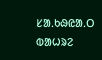ᱥᱟᱹᱠᱷᱭᱟᱹᱛ
ᱵᱟᱦᱨᱮ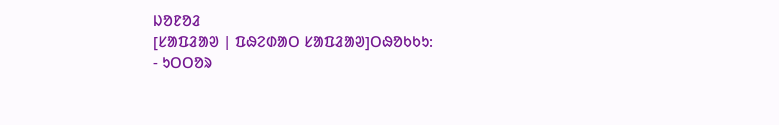ᱡᱚᱱᱚᱲ
[ᱥᱟᱯᱲᱟᱣ | ᱯᱷᱮᱰᱟᱛ ᱥᱟᱯᱲᱟᱣ]ᱛᱷᱚᱠᱠᱩ:
- ᱩᱛᱛᱚᱨ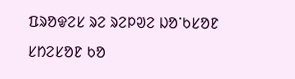ᱯᱨᱚᱫᱮᱥ ᱨᱮ ᱨᱮᱞᱣᱮ ᱡᱚᱸᱠᱥᱚᱱ ᱥᱴᱮᱥᱚᱱ ᱠᱚ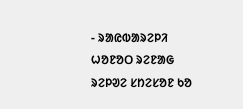- ᱨᱟᱭᱵᱟᱨᱮᱞᱤ ᱦᱚᱱᱚᱛ ᱨᱮᱱᱟᱜ ᱨᱮᱞᱣᱮ ᱥᱴᱮᱥᱚᱱ ᱠᱚ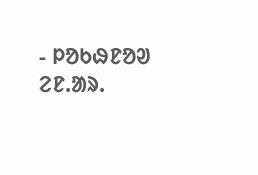- ᱞᱚᱠᱷᱱᱚᱣ ᱮᱱ.ᱟᱨ.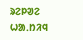ᱨᱮᱞᱣᱮ ᱦᱟᱹᱴᱤᱧ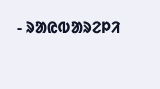- ᱨᱟᱭᱵᱟᱨᱮᱞᱤ